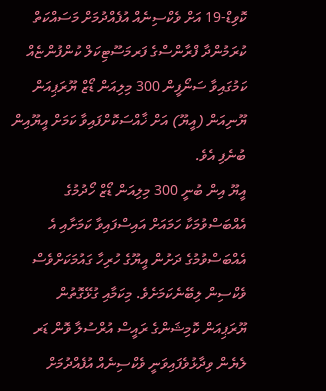ކޮވިޑް-19 އަށް ވެކްސިނެއް އުފެއްދުމަށް މަސައްކަތް ކުރަމުންދާ ފްރާންސްގެ ފަރމަސޫޓިކަލް ކުންފުންޏެއް ކަމުގައިވާ ސަނޯފީން 300 މިލިއަން ޑޯޒް ޔޫރަޕިއަން ޔޫނިއަން (އީޔޫ) އަށް ޚާއްސަކޮށްފައިވާ ކަމަށް އީޔޫއިން ބުނެފި އެވެ.
އީޔޫ އިން ބުނީ 300 މިލިއަން ޑޯޒް ހޯދުމުގެ އެއްބަސްވުމަކާ ހަމައަށް އައިސްފައިވާ ކަމަށާއި އެ އެއްބަސްވުމުގެ ދަށުން އީޔޫގެ ހުރިހާ ގައުމަކަށްވެސް ވެކްސިން ލިބޭނެކަމަށެވެ. މިކަމާއި ގުޅޭގޮތުން ޔޫރަޕިއަން ކޮމިޝަންގެ ރައީސް އުރްސުލާ ވޮން ޑަރ ލެޔެން ވިދާޅުވެފައިވަނީ ވެކްސިނެއް އުފެއްދުމަށް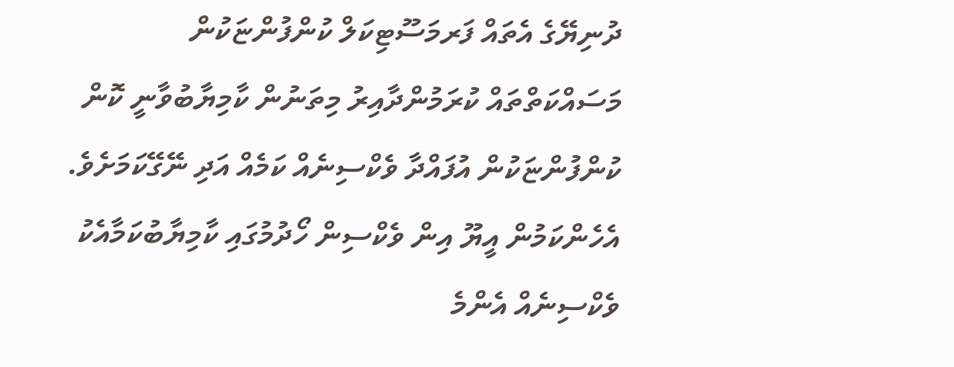ދުނިޔޭގެ އެތައް ފަރމަސޫޓިކަލް ކުންފުންޏަކުން މަސައްކަތްތައް ކުރަމުންދާއިރު މިތަނުން ކާމިޔާބުވާނީ ކޮން ކުންފުންޏަކުން އުފައްދާ ވެކްސިނެއް ކަމެއް އަދި ނޭގޭކަމަށެވެ. އެހެންކަމުން އީޔޫ އިން ވެކްސިން ހޯދުމުގައި ކާމިޔާބުކަމާއެކު ވެކްސިނެއް އެންމެ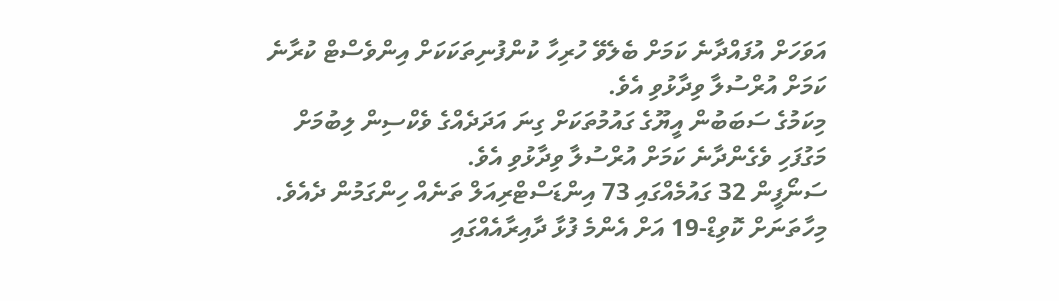އަވަހަށް އުފައްދާނެ ކަމަށް ބެލެވޭ ހުރިހާ ކުންފުނިތަކަކަށް އިންވެސްޓް ކުރާނެ ކަމަށް އުރްސުލާ ވިދާޅުވި އެވެ.
މިކަމުގެ ސަބަބުން އީޔޫގެ ގައުމުތަކަށް ގިނަ އަދަދެއްގެ ވެކްސިން ލިބުމަށް މަގުފަހި ވެގެންދާނެ ކަމަށް އުރްސުލާ ވިދާޅުވި އެވެ.
ސަނޯފީން 32 ގައުމެއްގައި 73 އިންޑަސްޓްރިއަލް ތަނެއް ހިންގަމުން ދެއެވެ. މިހާތަނަށް ކޮވިޑް-19 އަށް އެންމެ ފުޅާ ދާއިރާއެއްގައި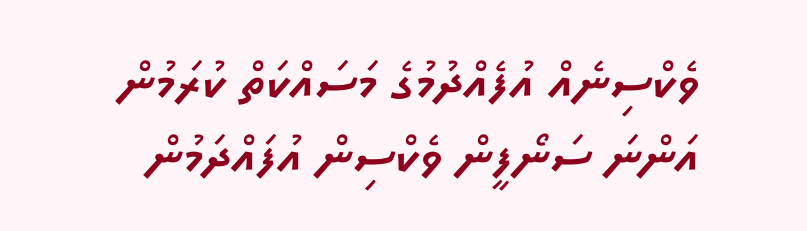ވެކްސިނެއް އުފެއްދުމުގެ މަސައްކަތް ކުރަމުން އަންނަ ސަނޯފީން ވެކްސިން އުފައްދަމުން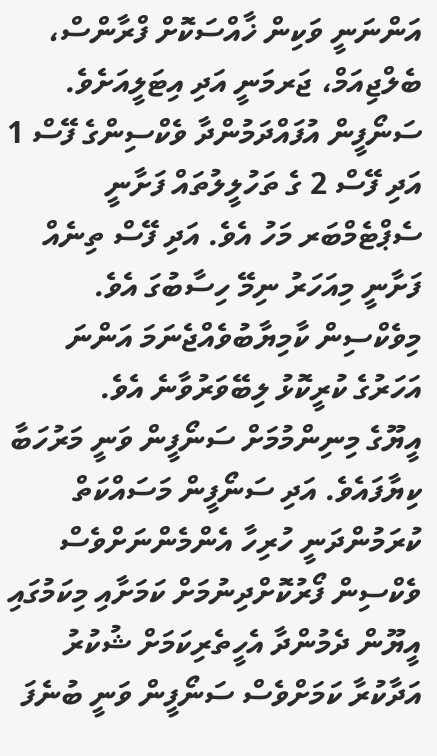އަންނަނީ ވަކިން ޚާއްސަކޮށް ފްރާންސް، ބެލްޖިއަމް، ޖަރމަނީ އަދި އިޓަލީއަށެވެ.
ސަނޯފީން އުފައްދަމުންދާ ވެކްސިންގެ ފޭސް 1 އަދި ފޭސް 2 ގެ ތަހުލީލުތައް ފަށާނީ ސެޕްޓެމްބަރ މަހު އެވެ. އަދި ފޭސް ތިނެއް ފަށާނީ މިއަހަރު ނިމޭ ހިސާބުގަ އެވެ. މިވެކްސިން ކާމިޔާބުވެއްޖެނަމަ އަންނަ އަހަރުގެ ކުރީކޮޅު ލިބޭވަރުވާނެ އެވެ.
އީޔޫގެ މިނިންމުމަށް ސަނޯފީން ވަނީ މަރުހަބާ ކިޔާފައެވެ. އަދި ސަނޯފީން މަސައްކަތް ކުރަމުންދަނީ ހުރިހާ އެންމެންނަށްވެސް ވެކްސިން ފޯރުކޮށްދިނުމަށް ކަމަށާއި މިކަމުގައި އީޔޫން ދެމުންދާ އެހީތެރިކަމަށް ޝުކުރު އަދާކުރާ ކަމަށްވެސް ސަނޯފީން ވަނީ ބުނެފަ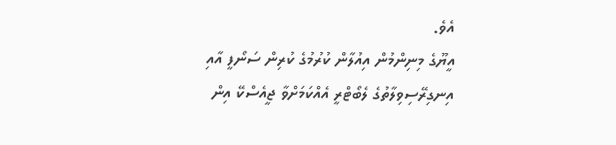އެވެ.
އީޔޫގެ މިނިންމުން އިއުލާން ކުރުމުގެ ކުރިން ސަނޯފީ އާއި އިނގިރޭސިވިލާތުގެ ލެބޯޓްރީ އެއްކަމަށްވާ ޖީއެސްކޭ އިން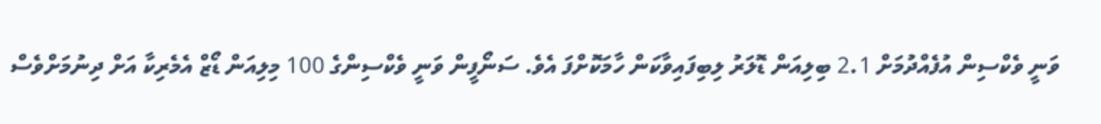ވަނީ ވެކްސިން އުފެއްދުމަށް 2.1 ބިލިއަން ޑޮލަރު ލިބިފައިވާކަން ހާމަކޮށްފަ އެވެ. ސަނޯފީން ވަނީ ވެކްސިންގެ 100 މިލިއަން ޑޯޒް އެމެރިކާ އަށް ދިނުމަށްވެސް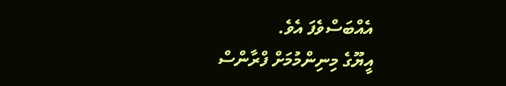އެއްބަސްވެފަ އެވެ.
އީޔޫގެ މިނިންމުމަށް ފްރާންސް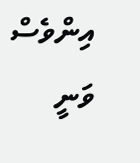އިންވެސް ވަނީ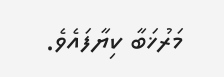މަރުޚަބާ ކިޔާފައެވެ.